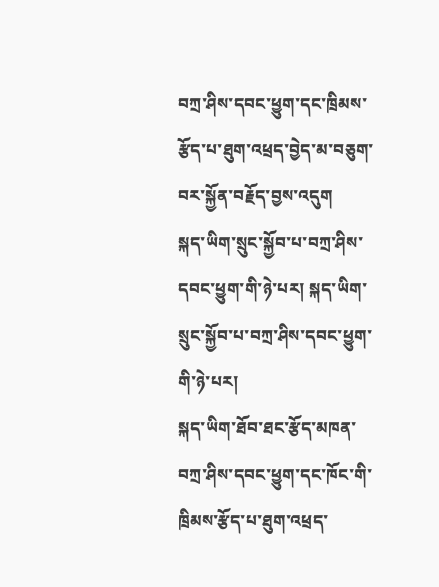བཀྲ་ཤིས་དབང་ཕྱུག་དང་ཁྲིམས་རྩོད་པ་ཐུག་འཕྲད་བྱེད་མ་བཅུག་བར་སྐྱོན་བརྗོད་བྱས་འདུག
སྐད་ཡིག་སྲུང་སྐྱོབ་པ་བཀྲ་ཤིས་དབང་ཕྱུག་གི་ཉེ་པར། སྐད་ཡིག་སྲུང་སྐྱོབ་པ་བཀྲ་ཤིས་དབང་ཕྱུག་གི་ཉེ་པར།
སྐད་ཡིག་ཐོབ་ཐང་རྩོད་མཁན་བཀྲ་ཤིས་དབང་ཕྱུག་དང་ཁོང་གི་ཁྲིམས་རྩོད་པ་ཐུག་འཕྲད་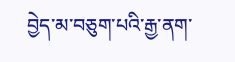བྱེད་མ་བཅུག་པའི་རྒྱ་ནག་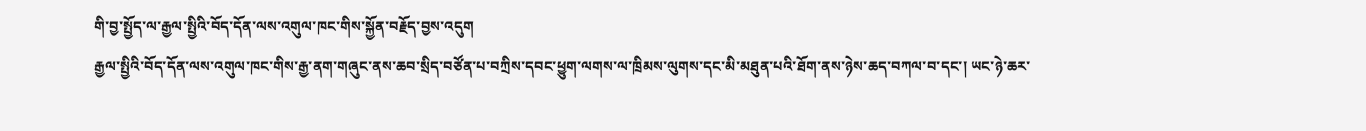གི་བྱ་སྤྱོད་ལ་རྒྱལ་སྤྱིའི་བོད་དོན་ལས་འགུལ་ཁང་གིས་སྐྱོན་བརྗོད་བྱས་འདུག
རྒྱལ་སྤྱིའི་བོད་དོན་ལས་འགུལ་ཁང་གིས་རྒྱ་ནག་གཞུང་ནས་ཆབ་སྲིད་བཙོན་པ་བཀྲིས་དབང་ཕྱུག་ལགས་ལ་ཁྲིམས་ལུགས་དང་མི་མཐུན་པའི་ཐོག་ནས་ཉེས་ཆད་བཀལ་བ་དང་། ཡང་ཉེ་ཆར་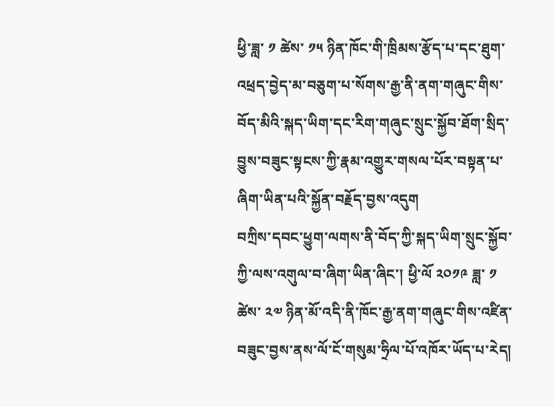ཕྱི་ཟླ་ ༡ ཚེས་ ༡༥ ཉིན་ཁོང་གི་ཁྲིམས་རྩོད་པ་དང་ཐུག་འཕྲད་བྱེད་མ་བཅུག་པ་སོགས་རྒྱ་ནི་ནག་གཞུང་གིས་བོད་མིའི་སྐད་ཡིག་དང་རིག་གཞུང་སྲུང་སྐྱོབ་ཐོག་སྲིད་བྱུས་བཟུང་སྟངས་ཀྱི་རྣམ་འགྱུར་གསལ་པོར་བསྟན་པ་ཞིག་ཡིན་པའི་སྐྱོན་བརྗོད་བྱས་འདུག
བཀྲིས་དབང་ཕྱུག་ལགས་ནི་བོད་ཀྱི་སྐད་ཡིག་སྲུང་སྐྱོབ་ཀྱི་ལས་འགུལ་བ་ཞིག་ཡིན་ཞིང་། ཕྱི་ལོ ༢༠༡༩ ཟླ་ ༡ ཚེས་ ༢༧ ཉིན་མོ་འདི་ནི་ཁོང་རྒྱ་ནག་གཞུང་གིས་འཛིན་བཟུང་བྱས་ནས་ལོ་ངོ་གསུམ་ཧྲིལ་པོ་འཁོར་ཡོད་པ་རེད།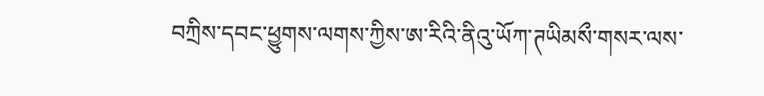བཀྲིས་དབང་ཕྱུགས་ལགས་ཀྱིས་ཨ་རིའི་ནིའུ་ཡོཀ་ཊཡིམསྀ་གསར་ལས་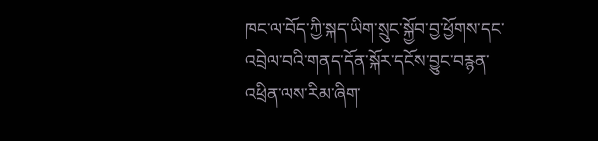ཁང་ལ་བོད་ཀྱི་སྐད་ཡིག་སྲུང་སྐྱོབ་བྱ་ཕྱོགས་དང་འབྲེལ་བའི་གནད་དོན་སྐོར་དངོས་བྱུང་བརྙན་འཕྲིན་ལས་རིམ་ཞིག་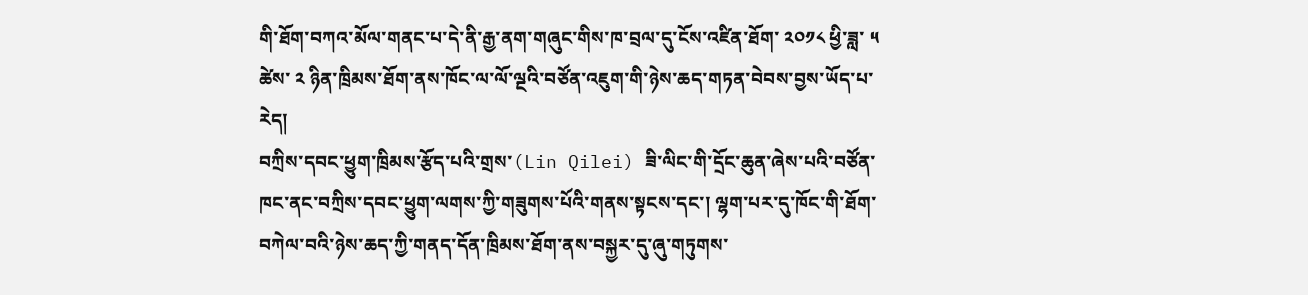གི་ཐོག་བཀའ་མོལ་གནང་པ་དེ་ནི་རྒྱ་ནག་གཞུང་གིས་ཁ་བྲལ་དུ་ངོས་འཛིན་ཐོག་ ༢༠༡༨ ཕྱི་ཟླ་ ༥ ཚེས་ ༢ ཉིན་ཁྲིམས་ཐོག་ནས་ཁོང་ལ་ལོ་ལྔའི་བཙོན་འཇུག་གི་ཉེས་ཆད་གཏན་བེབས་བྱས་ཡོད་པ་རེད།
བཀྲིས་དབང་ཕྱུག་ཁྲིམས་རྩོད་པའི་གྲས་(Lin Qilei) ཟི་ལིང་གི་དྲོང་ཆུན་ཞེས་པའི་བཙོན་ཁང་ནང་བཀྲིས་དབང་ཕྱུག་ལགས་ཀྱི་གཟུགས་པོའི་གནས་སྟངས་དང་། ལྷག་པར་དུ་ཁོང་གི་ཐོག་བཀེལ་བའི་ཉེས་ཆད་ཀྱི་གནད་དོན་ཁྲིམས་ཐོག་ནས་བསྐྱར་དུ་ཞུ་གཏུགས་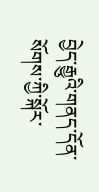བྱེད་རྒྱུའི་གནད་དོན་སོགས་ཀྱི་སྐོར་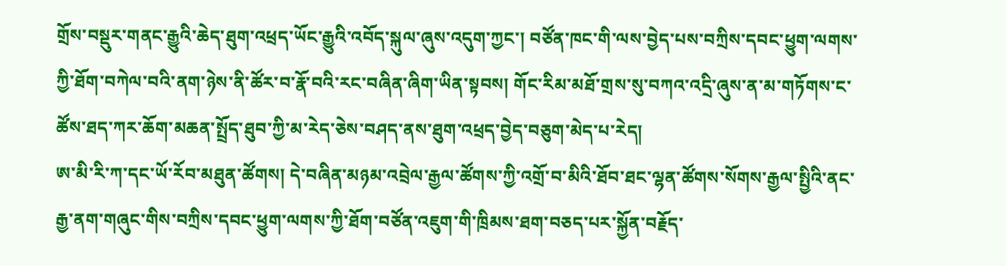གྲོས་བསྡུར་གནང་རྒྱུའི་ཆེད་ཐུག་འཕྲད་ཡོང་རྒྱུའི་འབོད་སྐུལ་ཞུས་འདུག་ཀྱང་། བཙོན་ཁང་གི་ལས་བྱེད་པས་བཀྲིས་དབང་ཕྱུག་ལགས་ཀྱི་ཐོག་བཀེལ་བའི་ནག་ཉེས་ནི་ཚོར་བ་རྣོ་བའི་རང་བཞིན་ཞིག་ཡིན་སྟབས། གོང་རིམ་མཐོ་གྲས་སུ་བཀའ་འདྲི་ཞུས་ན་མ་གཏོགས་ང་ཚོས་ཐད་ཀར་ཆོག་མཆན་སྤྲོད་ཐུབ་ཀྱི་མ་རེད་ཅེས་བཤད་ནས་ཐུག་འཕྲད་བྱེད་བཅུག་མེད་པ་རེད།
ཨ་མི་རི་ཀ་དང་ཡོ་རོབ་མཐུན་ཚོགས། དེ་བཞིན་མཉམ་འབྲེལ་རྒྱལ་ཚོགས་ཀྱི་འགྲོ་བ་མིའི་ཐོབ་ཐང་ལྷན་ཚོགས་སོགས་རྒྱལ་སྤྱིའི་ནང་རྒྱ་ནག་གཞུང་གིས་བཀྲིས་དབང་ཕྱུག་ལགས་ཀྱི་ཐོག་བཙོན་འཇུག་གི་ཁྲིམས་ཐག་བཅད་པར་སྐྱོན་བརྗོད་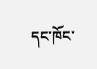དང་ཁོང་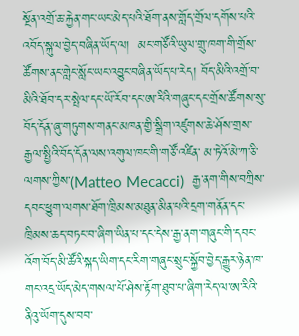སྔོན་འགྲོ་ཆ་རྐྱེན་གང་ཡང་མེད་པའི་ཐོག་ནས་གློད་གྲོལ་དགོས་པའི་འབོད་སྐུལ་བྱེད་བཞིན་ཡོད་ལ།  མང་གཙོའི་ཡུལ་གྲུ་ཁག་གི་གྲོས་ཚོགས་ནང་གླེང་སློང་ཡང་འབྱུང་བཞིན་ཡོད་པ་རེད། བོད་མིའི་འགྲོ་བ་མིའི་ཐོབ་དར་སྤེལ་དང་ཡོ་རོབ་དང་ཨ་རིའི་གཞུང་དང་གྲོས་ཚོགས་སུ་བོད་དོན་ཞུ་གཏུགས་གནང་མཁན་གྱི་སྒྲིག་འཛུགས་ཆེ་ཤོས་གྲས་རྒྱལ་སྤྱིའི་བོད་དོན་ལས་འགུལ་ཁང་གི་གཙོ་འཛིན་ མ་ཏེའོ་མེ་ཀ་ཅི་ལགས་ཀྱིས་(Matteo Mecacci)  རྒྱ་ནག་གིས་བཀྲིས་དབང་ཕྱུག་ལགས་ཐོག་ཁྲིམས་མཐུན་མིན་པའི་དྲག་གནོན་དང་ཁྲིམས་ཆད་བཏང་བ་ཞིག་ཡིན་པ་དང་དེས་རྒྱ་ནག་གཞུང་གི་དབང་འོག་བོད་མི་ཚོའི་སྐད་ཡིག་དང་རིག་གཞུང་སྲུང་སྐྱོབ་བྱེད་རྒྱུར་ཉེན་ཁ་གང་འདྲ་ཡོད་མེད་གསལ་པོ་ཤེས་རྟོག་ཐུབ་པ་ཞིག་རེད་ལ་ཨ་རིའི་ནིའུ་ཡོག་དུས་བབ་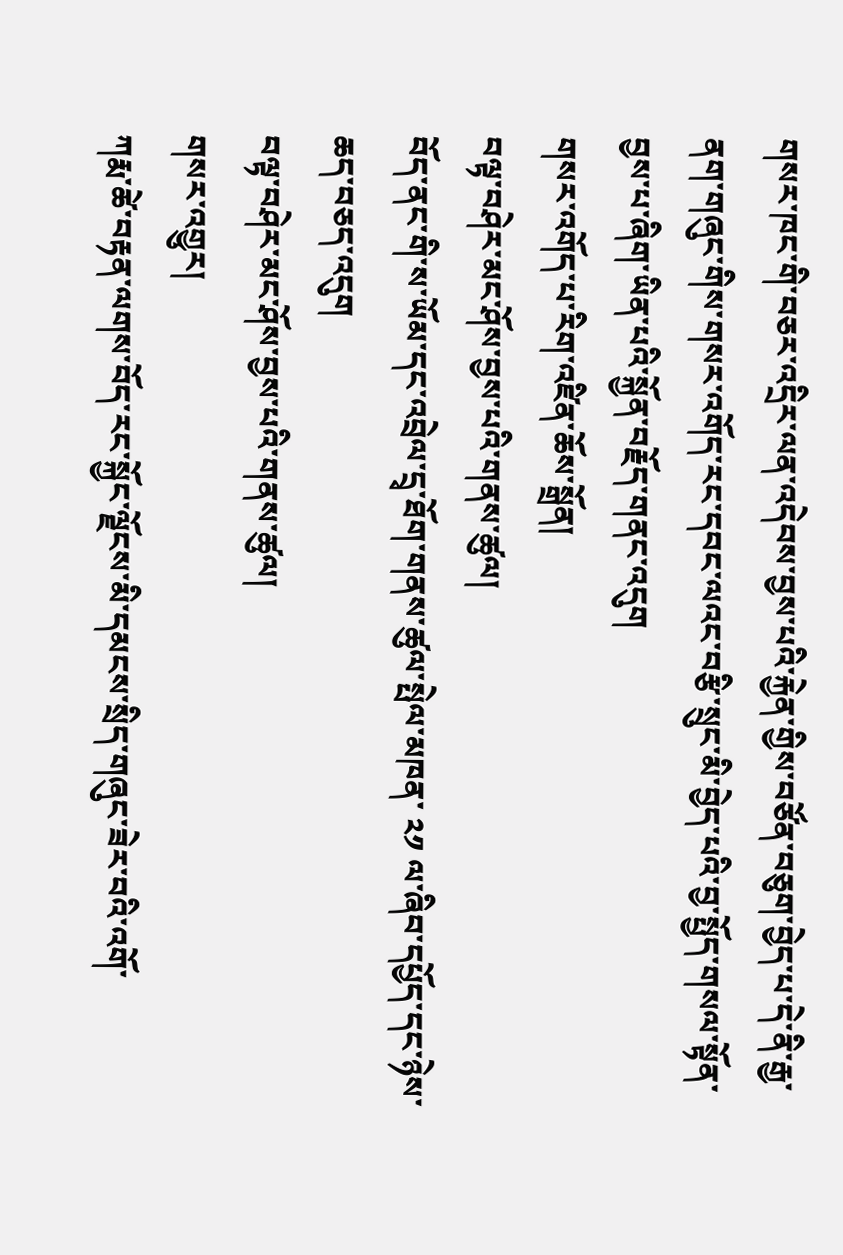གསར་ཁང་གི་བཅར་འདྲིར་ལན་འདེབས་བྱས་པའི་རྐྱེན་གྱིས་བཙོན་བཅུག་བྱེད་པ་དེ་ནི་རྒྱ་ནག་གཞུང་གིས་གསར་འགོད་རང་དབང་ལའང་བརྩི་སྲུང་མི་བྱེད་པའི་བྱ་སྤྱོད་གསལ་སྟོན་བྱས་པ་ཞིག་ཡིན་པའི་སྐྱོན་བརྗོད་གནང་འདུག
གསར་འགོད་པ་རིག་འཛིན་ཆོས་སྒྲོན།
བལྟ་བཤེར་མང་ཤོས་བྱས་པའི་གནས་ཚུལ།
བོད་ནང་གི་ས་ཡོམ་དང་འབྲེལ་དྲྭ་ཐོག་གནས་ཚུལ་སྤེལ་མཁན་ ༢༡ ལ་ཞིབ་དཔྱོད་དང་ཉེས་ཆད་བཅད་འདུག
བལྟ་བཤེར་མང་ཤོས་བྱས་པའི་གནས་ཚུལ།
གསར་འགྱུར།
ཀརྨ་ཚེ་བརྟན་ལགས་བོད་རང་སྐྱོང་ལྗོངས་མི་དམངས་སྲིད་གཞུང་ཟེར་བའི་འགོ་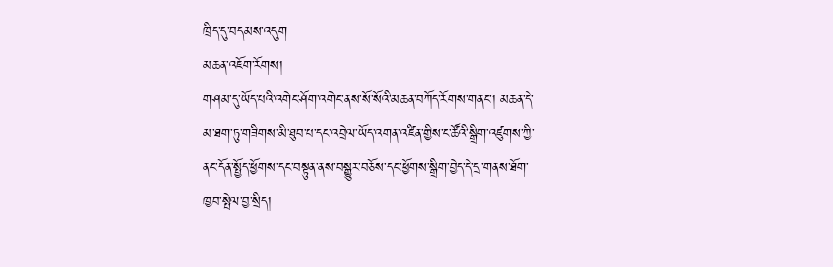ཁྲིད་དུ་བདམས་འདུག
མཆན་འཇོག་རོགས།
གཤམ་དུ་ཡོད་པའི་འགེང་ཤོག་འགེང་ནས་སོ་སོའི་མཆན་བཀོད་རོགས་གནང་། མཆན་དེ་མ་ཐག་ཏུ་གཟིགས་མི་ཐུབ་པ་དང་འབྲེལ་ཡོད་འགན་འཛིན་གྱིས་ང་ཚོའི་སྒྲིག་འཛུགས་ཀྱི་ནང་དོན་སྤྱོད་ཕྱོགས་དང་བསྟུན་ནས་བསྒྱུར་བཅོས་དང་ཕྱོགས་སྒྲིག་བྱེད་དེ་དྲ་གནས་ཐོག་ཁྱབ་སྤེལ་བྱ་སྲིད།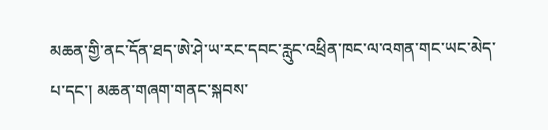མཆན་གྱི་ནང་དོན་ཐད་ཨེ་ཤེ་ཡ་རང་དབང་རླུང་འཕྲིན་ཁང་ལ་འགན་གང་ཡང་མེད་པ་དང་། མཆན་གཞག་གནང་སྐབས་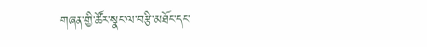གཞན་གྱི་ཚོར་སྣང་ལ་བརྩི་མཐོང་དང་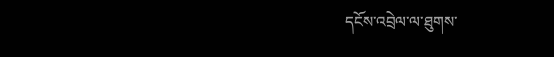དངོས་འབྲེལ་ལ་ཐུགས་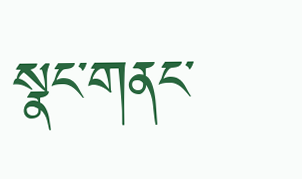སྣང་གནང་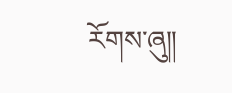རོགས་ཞུ༎